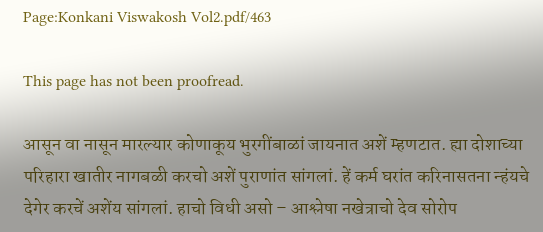Page:Konkani Viswakosh Vol2.pdf/463

This page has not been proofread.

आसून वा नासून मारल्यार कोणाकूय भुरगींबाळां जायनात अशें म्हणटात. ह्या दोशाच्या परिहारा खातीर नागबळी करचो अशें पुराणांत सांगलां. हें कर्म घरांत करिनासतना न्हंयचे देगेर करचें अशेंय सांगलां. हाचो विधी असो – आश्लेषा नखेत्राचो देव सोरोप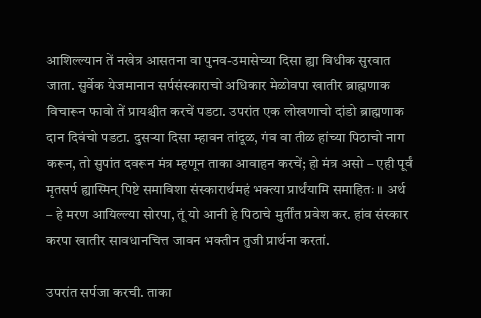आशिल्ल्यान तें नखेत्र आसतना वा पुनव-उमासेच्या दिसा ह्या विधीक सुरवात जाता. सुर्वेक येजमानान सर्पसंस्काराचो अधिकार मेळोवपा खातीर ब्राह्मणाक विचारून फावो तें प्रायश्चीत करचें पडटा. उपरांत एक लोखणाचो दांडो ब्राह्मणाक दान दिवंचो पडटा. दुसऱ्या दिसा म्हावन तांदूळ, गंव वा तीळ हांच्या पिठाचो नाग करून, तो सुपांत दवरून मंत्र म्हणून ताका आवाहन करचें; हो मंत्र असो – एही पूर्वं मृतसर्प ह्यास्मिन् पिष्टे समाविशा संस्कारार्थमहं भक्त्या प्रार्थंयामि समाहितः ॥ अर्थ – हे मरण आयिल्ल्या सोरपा, तूं यो आनी हे पिठाचे मुर्तींत प्रवेश कर. हांव संस्कार करपा खातीर सावधानचित्त जावन भक्तीन तुजी प्रार्थना करतां.

उपरांत सर्पजा करची. ताका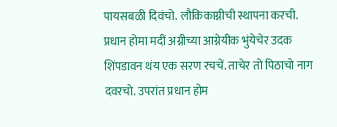पायसबळी दिवंचो. लौकिकाग्नीची स्थापना करची. प्रधान होमा मदीं अग्नीच्या आग्नेयीक भुंयेचेर उदक शिंपडावन थंय एक सरण रचचें. ताचेर तो पिठाचो नाग दवरचो. उपरांत प्रधान होम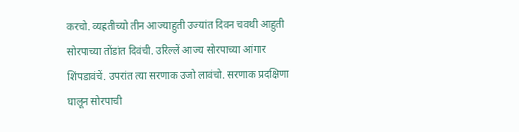करचो. व्यह्रतीच्यो तीन आज्याहुती उज्यांत दिवन चवथी आहुती सोरपाच्या तोंडांत दिवंची. उरिल्लें आज्य सोरपाच्या आंगार शिंपडावंचें. उपरांत त्या सरणाक उजो लावंचो. सरणाक प्रदक्षिणा घालून सोरपाची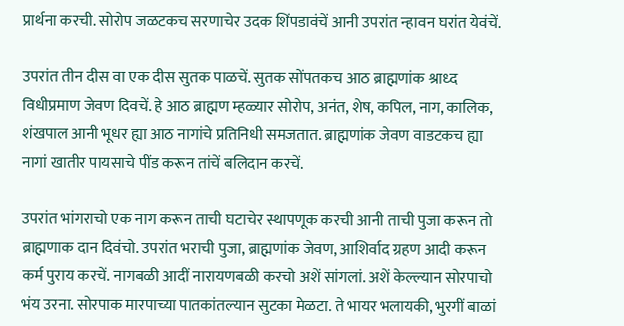प्रार्थना करची. सोरोप जळटकच सरणाचेर उदक शिंपडावंचें आनी उपरांत न्हावन घरांत येवंचें.

उपरांत तीन दीस वा एक दीस सुतक पाळचें. सुतक सोंपतकच आठ ब्राह्मणांक श्राध्द विधीप्रमाण जेवण दिवचें. हे आठ ब्राह्मण म्हळ्यार सोरोप, अनंत, शेष, कपिल, नाग, कालिक, शंखपाल आनी भूधर ह्या आठ नागांचे प्रतिनिधी समजतात. ब्राह्मणांक जेवण वाडटकच ह्या नागां खातीर पायसाचे पींड करून तांचें बलिदान करचें.

उपरांत भांगराचो एक नाग करून ताची घटाचेर स्थापणूक करची आनी ताची पुजा करून तो ब्राह्मणाक दान दिवंचो. उपरांत भराची पुजा, ब्राह्मणांक जेवण, आशिर्वाद ग्रहण आदी करून कर्म पुराय करचें. नागबळी आदीं नारायणबळी करचो अशें सांगलां. अशें केल्ल्यान सोरपाचो भंय उरना. सोरपाक मारपाच्या पातकांतल्यान सुटका मेळटा. ते भायर भलायकी, भुरगीं बाळां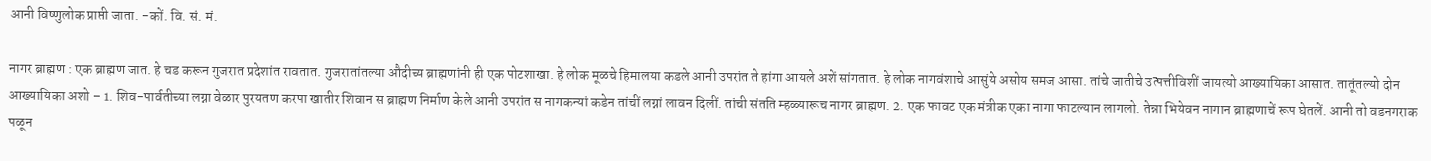आनी विष्णुलोक प्राप्ती जाता. -कों. वि. सं. मं.

नागर ब्राह्मण : एक ब्राह्मण जात. हे चड करून गुजरात प्रदेशांत रावतात. गुजरातांतल्या औदीच्य ब्राह्मणांनी ही एक पोटशाखा. हे लोक मूळचे हिमालया कडले आनी उपरांत ते हांगा आयले अशें सांगतात. हे लोक नागवंशाचे आसुंये असोय समज आसा. तांचे जातीचे उत्पत्तीविशीं जायत्यो आख्यायिका आसात. तातूंतल्यो दोन आख्यायिका अशो – 1. शिव-पार्वतीच्या लग्ना वेळार पुरयतण करपा खातीर शिवान स ब्राह्मण निर्माण केले आनी उपरांत स नागकन्यां कडेन तांचीं लग्नां लावन दिलीं. तांची संतति म्हळ्यारूच नागर ब्राह्मण. 2. एक फावट एक मंत्रीक एका नागा फाटल्यान लागलो. तेन्ना भियेवन नागान ब्राह्मणाचें रूप घेतलें. आनी तो वडनगराक पळून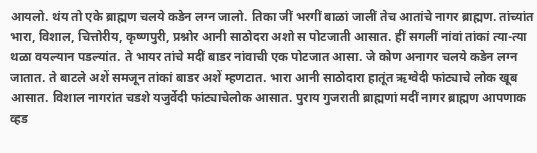आयलो. थंय तो एके ब्राह्मण चलये कडेन लग्न जालो. तिका जीं भरगीं बाळां जालीं तेच आतांचे नागर ब्राह्मण. तांच्यांत भारा, विशाल, चित्तोरीय, कृष्णपुरी, प्रश्नोर आनी साठोदरा अशो स पोटजाती आसात. हीं सगलीं नांवां तांकां त्या-त्या थळा वयल्यान पडल्यांत. ते भायर तांचे मदीं बाडर नांवाची एक पोटजात आसा. जे कोण अनागर चलये कडेन लग्न जातात. ते बाटले अशें समजून तांकां बाडर अशें म्हणटात. भारा आनी साठोदारा हातूंत ऋग्वेदी फांट्याचे लोक खूब आसात. विशाल नागरांत चडशे यजुर्वेदी फांट्याचेलोक आसात. पुराय गुजराती ब्राह्मणां मदीं नागर ब्राह्मण आपणाक व्हड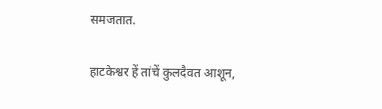समजतात.

हाटकेश्वर हें तांचें कुलदैवत आशून,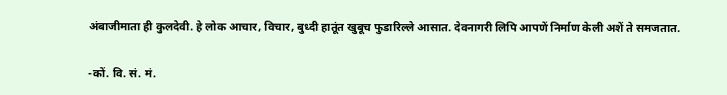अंबाजीमाता ही कुलदेवी. हे लोक आचार, विचार, बुध्दी हातूंत खुबूच फुडारिल्ले आसात. देवनागरी लिपि आपणें निर्माण केली अशें ते समजतात.

-कों. वि. सं. मं.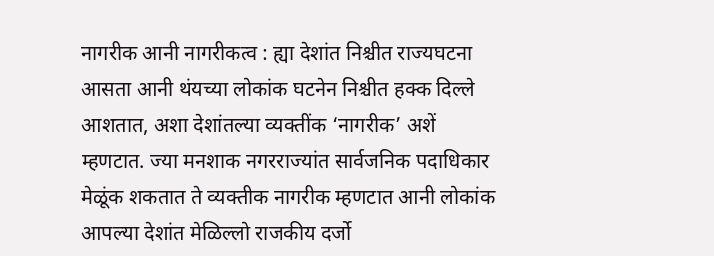नागरीक आनी नागरीकत्व : ह्या देशांत निश्चीत राज्यघटना आसता आनी थंयच्या लोकांक घटनेन निश्चीत हक्क दिल्ले आशतात, अशा देशांतल्या व्यक्तींक ‘नागरीक’ अशें म्हणटात. ज्या मनशाक नगरराज्यांत सार्वजनिक पदाधिकार मेळूंक शकतात ते व्यक्तीक नागरीक म्हणटात आनी लोकांक आपल्या देशांत मेळिल्लो राजकीय दर्जो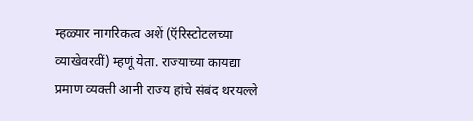म्हळ्यार नागरिकत्व अशें (ऍरिस्टोटलच्या व्याखेवरवीं) म्हणूं येता. राज्याच्या कायद्या प्रमाण व्यक्ती आनी राज्य हांचे संबंद थरयल्ले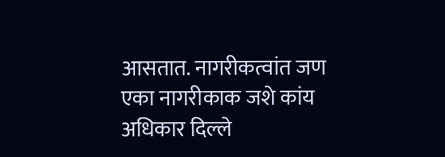आसतात. नागरीकत्वांत जण एका नागरीकाक जशे कांय अधिकार दिल्ले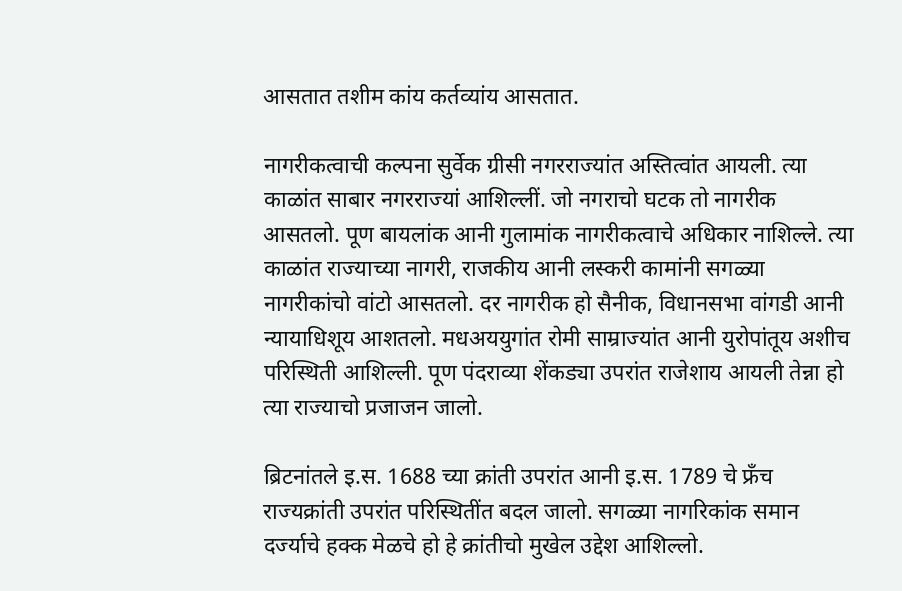आसतात तशीम कांय कर्तव्यांय आसतात.

नागरीकत्वाची कल्पना सुर्वेक ग्रीसी नगरराज्यांत अस्तित्वांत आयली. त्या काळांत साबार नगरराज्यां आशिल्लीं. जो नगराचो घटक तो नागरीक आसतलो. पूण बायलांक आनी गुलामांक नागरीकत्वाचे अधिकार नाशिल्ले. त्या काळांत राज्याच्या नागरी, राजकीय आनी लस्करी कामांनी सगळ्या नागरीकांचो वांटो आसतलो. दर नागरीक हो सैनीक, विधानसभा वांगडी आनी न्यायाधिशूय आशतलो. मधअययुगांत रोमी साम्राज्यांत आनी युरोपांतूय अशीच परिस्थिती आशिल्ली. पूण पंदराव्या शेंकड्या उपरांत राजेशाय आयली तेन्ना हो त्या राज्याचो प्रजाजन जालो.

ब्रिटनांतले इ.स. 1688 च्या क्रांती उपरांत आनी इ.स. 1789 चे फ्रॅंच राज्यक्रांती उपरांत परिस्थितींत बदल जालो. सगळ्या नागरिकांक समान दर्ज्याचे हक्क मेळचे हो हे क्रांतीचो मुखेल उद्देश आशिल्लो.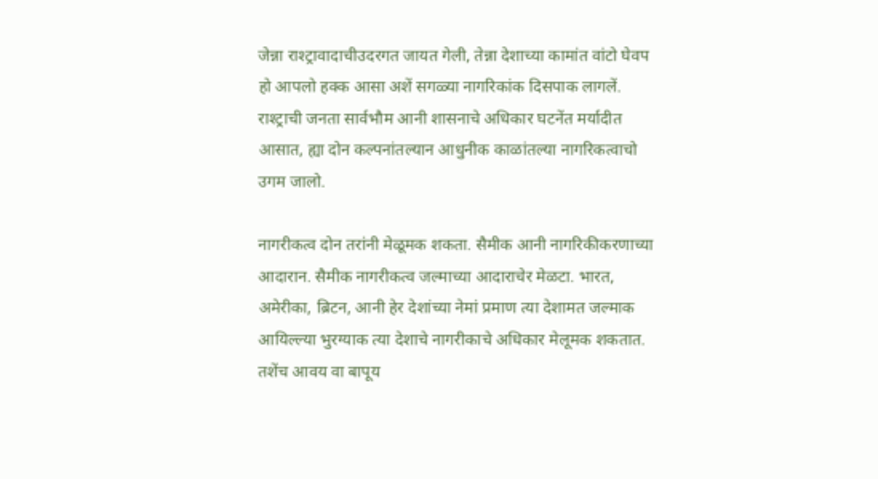जेन्ना राश्ट्रावादाचीउदरगत जायत गेली, तेन्ना देशाच्या कामांत वांटो घेवप हो आपलो हक्क आसा अशें सगळ्या नागरिकांक दिसपाक लागलें. राश्ट्राची जनता सार्वभौम आनी शासनाचे अधिकार घटनेंत मर्यादीत आसात, ह्या दोन कल्पनांतल्यान आधुनीक काळांतल्या नागरिकत्वाचो उगम जालो.

नागरीकत्व दोन तरांनी मेळूमक शकता. सैमीक आनी नागरिकीकरणाच्या आदारान. सैमीक नागरीकत्व जल्माच्या आदाराचेर मेळटा. भारत, अमेरीका, ब्रिटन, आनी हेर देशांच्या नेमां प्रमाण त्या देशामत जल्माक आयिल्ल्या भुरग्याक त्या देशाचे नागरीकाचे अधिकार मेलूमक शकतात. तशेंच आवय वा बापूय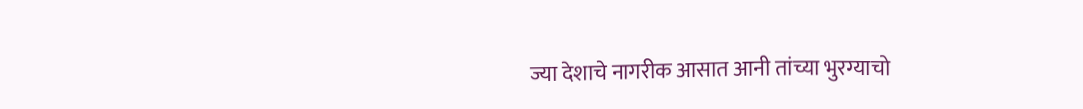ज्या देशाचे नागरीक आसात आनी तांच्या भुरग्याचो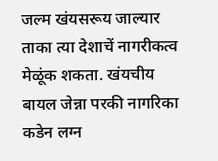जल्म खंयसरूय जाल्यार ताका त्या देशाचें नागरीकत्व मेळूंक शकता. खंयचीय बायल जेन्ना परकी नागरिका कडेन लग्न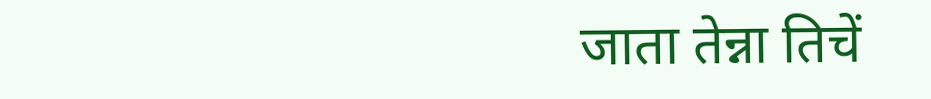जाता तेन्ना तिचें